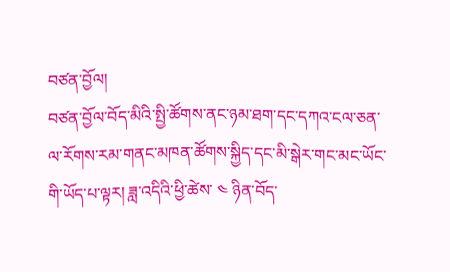བཙན་བྱོལ།
བཙན་བྱོལ་བོད་མིའི་སྤྱི་ཚོགས་ནང་ཉམ་ཐག་དང་དཀའ་ངལ་ཅན་ལ་རོགས་རམ་གནང་མཁན་ཚོགས་སྐྱིད་དང་མི་སྒེར་གང་མང་ཡོང་གི་ཡོད་པ་ལྟར། ཟླ་འདིའི་ཕྱི་ཚེས་ ༤ ཉིན་བོད་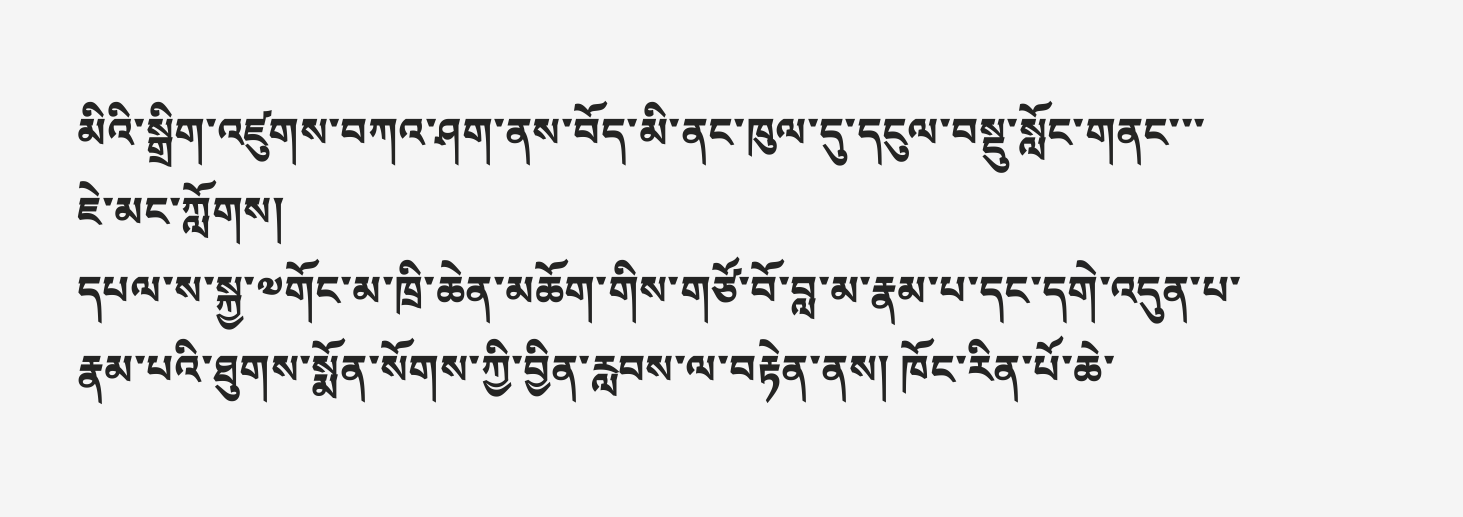མིའི་སྒྲིག་འཛུགས་བཀའ་ཤག་ནས་བོད་མི་ནང་ཁུལ་དུ་དངུལ་བསྡུ་སློང་གནང་་་
ཇེ་མང་ཀློགས།
དཔལ་ས་སྐྱ་༧གོང་མ་ཁྲི་ཆེན་མཆོག་གིས་གཙོ་བོ་བླ་མ་རྣམ་པ་དང་དགེ་འདུན་པ་རྣམ་པའི་ཐུགས་སྨོན་སོགས་ཀྱི་བྱིན་རླབས་ལ་བརྟེན་ནས། ཁོང་རིན་པོ་ཆེ་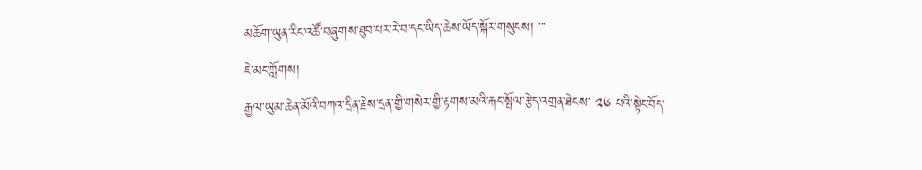མཆོག་ཡུན་རིང་འཚོ་བཞུགས་ཐུབ་པར་རེ་བ་དང་ཡིད་ཆེས་ཡོད་སྐོར་གསུངས། ་་་
ཇེ་མང་ཀློགས།
རྒྱལ་ཡུམ་ཆེན་མོའི་བཀའ་དྲིན་རྗེས་དྲན་གྱི་གསེར་གྱི་རྟགས་མའི་རྐང་སྤོལ་རྩེད་འགྲན་ཐེངས་ ༢༦ པའི་སྟེང་བོད་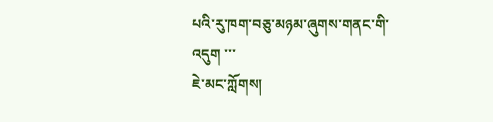པའི་རུ་ཁག་བཅུ་མཉམ་ཞུགས་གནང་གི་འདུག ་་་
ཇེ་མང་ཀློགས།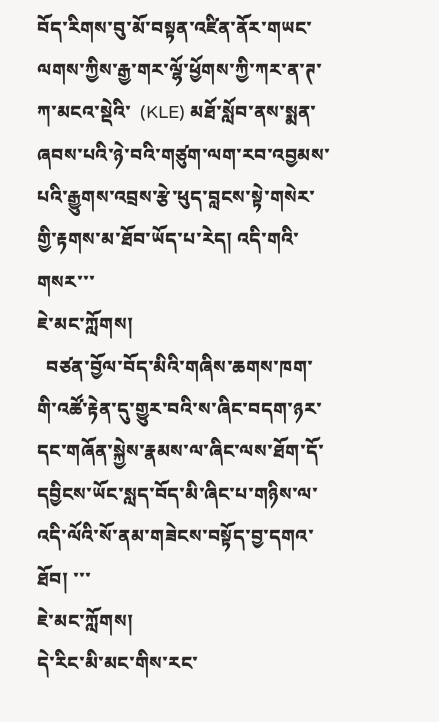བོད་རིགས་བུ་མོ་བསྟན་འཛིན་ནོར་གཡང་ལགས་ཀྱིས་རྒྱ་གར་ལྷོ་ཕྱོགས་ཀྱི་ཀར་ན་ཊ་ཀ་མངའ་སྡེའི་  (KLE) མཐོ་སློབ་ནས་སྨན་ཞབས་པའི་ཉེ་བའི་གཙུག་ལག་རབ་འབྱམས་པའི་རྒྱུགས་འབྲས་རྩེ་ཕུད་བླངས་སྟེ་གསེར་གྱི་རྟགས་མ་ཐོབ་ཡོད་པ་རེད། འདི་གའི་གསར་་་
ཇེ་མང་ཀློགས།
  བཙན་བྱོལ་བོད་མིའི་གཞིས་ཆགས་ཁག་གི་འཚོ་རྟེན་དུ་གྱུར་བའི་ས་ཞིང་བདག་ཉར་དང་གཞོན་སྐྱེས་རྣམས་ལ་ཞིང་ལས་ཐོག་དོ་དབྱིངས་ཡོང་སླད་བོད་མི་ཞིང་པ་གཉིས་ལ་འདི་ལོའི་སོ་ནམ་གཟེངས་བསྟོད་བྱ་དགའ་ཐོབ། ་་་
ཇེ་མང་ཀློགས།
དེ་རིང་མི་མང་གིས་རང་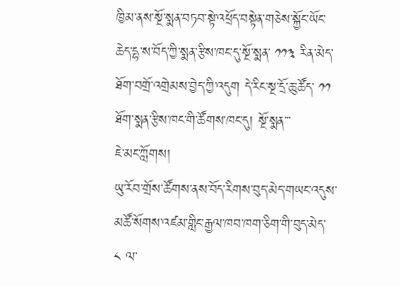ཁྱིམ་ནས་སྔོ་སྨན་བཏབ་སྟེ་འཕྲོད་བསྟེན་གཅེས་སྐྱོང་ཡོང་ཆེད་དྷ་ས་བོད་ཀྱི་སྨན་རྩིས་ཁང་དུ་སྔོ་སྨན་ ༡༡༣ རིན་མེད་ཐོག་བགྲོ་འགྲེམས་བྱེད་ཀྱི་འདུག དེ་རིང་སྔ་དྲོ་ཆུ་ཚོད་ ༡༡ ཐོག་སྨན་རྩིས་ཁང་གི་ཚོགས་ཁང་དུ། སྔོ་སྨན་་་
ཇེ་མང་ཀློགས།
ཡུ་རོབ་གྲོས་ཚོགས་ནས་བོད་རིགས་བུད་མེད་གཡང་འདུས་མཚོ་སོགས་འཛམ་གླིང་རྒྱལ་ཁབ་ཁག་ཅིག་གི་བུད་མེད་ ༨ ལ་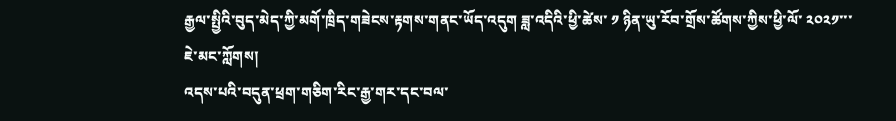རྒྱལ་སྤྱིའི་བུད་མེད་ཀྱི་མགོ་ཁྲིད་གཟེངས་རྟགས་གནང་ཡོད་འདུག ཟླ་འདིའི་ཕྱི་ཚེས་ ༡ ཉིན་ཡུ་རོབ་གྲོས་ཚོགས་ཀྱིས་ཕྱི་ལོ་ ༢༠༢༡་་་
ཇེ་མང་ཀློགས།
འདས་པའི་བདུན་ཕྲག་གཅིག་རིང་རྒྱ་གར་དང་བལ་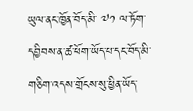ཡུལ་ནང་ཁྱོན་བོད་མི་ ༧༡ ལ་ཏོག་དབྱིབས་ན་ཚ་ཕོག་ཡོད་པ་དང་བོད་མི་གཅིག་འདས་གྲོངས་སུ་ཕྱིན་ཡོད་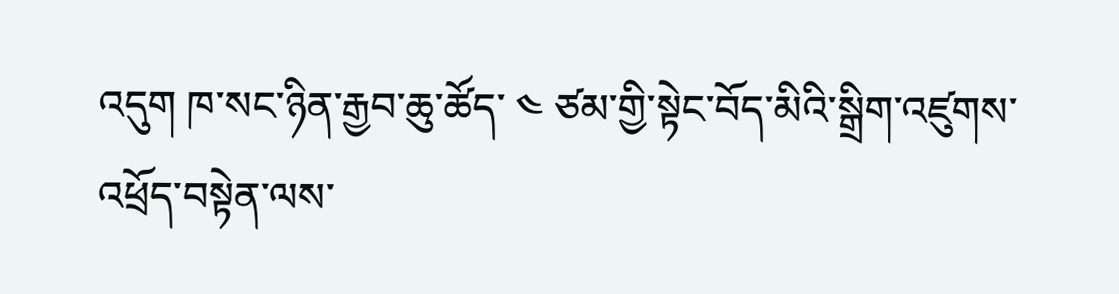འདུག ཁ་སང་ཉིན་རྒྱབ་ཆུ་ཚོད་ ༤ ཙམ་གྱི་སྟེང་བོད་མིའི་སྒྲིག་འཛུགས་འཕྲོད་བསྟེན་ལས་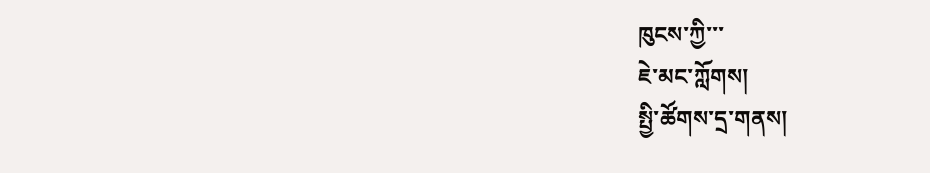ཁུངས་ཀྱི་་་
ཇེ་མང་ཀློགས།
སྤྱི་ཚོགས་དྲ་གནས།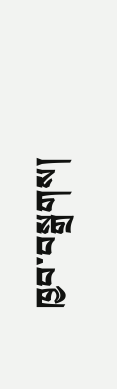ཁྱབ་བསྒྲགས།